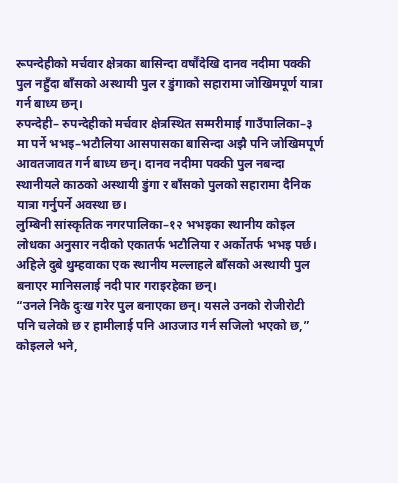रूपन्देहीको मर्चवार क्षेत्रका बासिन्दा वर्षौंदेखि दानव नदीमा पक्की पुल नहुँदा बाँसको अस्थायी पुल र डुंगाको सहारामा जोखिमपूर्ण यात्रा गर्न बाध्य छन्।
रुपन्देही– रुपन्देहीको मर्चवार क्षेत्रस्थित सम्मरीमाई गाउँपालिका–३ मा पर्ने भभइ–भटौलिया आसपासका बासिन्दा अझै पनि जोखिमपूर्ण आवतजावत गर्न बाध्य छन्। दानव नदीमा पक्की पुल नबन्दा स्थानीयले काठको अस्थायी डुंगा र बाँसको पुलको सहारामा दैनिक यात्रा गर्नुपर्ने अवस्था छ।
लुम्बिनी सांस्कृतिक नगरपालिका–१२ भभइका स्थानीय कोइल लोधका अनुसार नदीको एकातर्फ भटौलिया र अर्कोतर्फ भभइ पर्छ। अहिले दुबे थुम्हवाका एक स्थानीय मल्लाहले बाँसको अस्थायी पुल बनाएर मानिसलाई नदी पार गराइरहेका छन्।
“उनले निकै दुःख गरेर पुल बनाएका छन्। यसले उनको रोजीरोटी पनि चलेको छ र हामीलाई पनि आउजाउ गर्न सजिलो भएको छ,” कोइलले भने,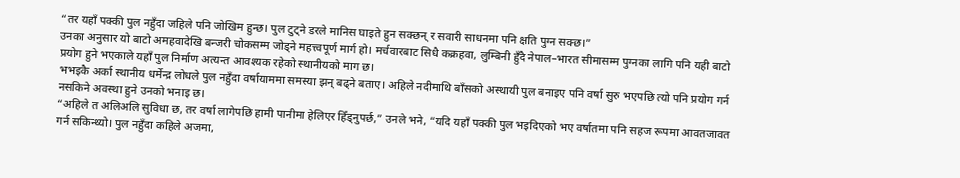“तर यहाँ पक्की पुल नहुँदा जहिले पनि जोखिम हुन्छ। पुल टुट्ने डरले मानिस घाइते हुन सक्छन् र सवारी साधनमा पनि क्षति पुग्न सक्छ।”
उनका अनुसार यो बाटो अमहवादेखि बन्जरी चोकसम्म जोड्ने महत्त्वपूर्ण मार्ग हो। मर्चवारबाट सिधै कक्रहवा, लुम्बिनी हुँदै नेपाल–भारत सीमासम्म पुग्नका लागि पनि यही बाटो प्रयोग हुने भएकाले यहाँ पुल निर्माण अत्यन्त आवश्यक रहेको स्थानीयको माग छ।
भभइकै अर्का स्थानीय धर्मेन्द्र लोधले पुल नहुँदा वर्षायाममा समस्या झन् बढ्ने बताए। अहिले नदीमाथि बाँसको अस्थायी पुल बनाइए पनि वर्षा सुरु भएपछि त्यो पनि प्रयोग गर्न नसकिने अवस्था हुने उनको भनाइ छ।
“अहिले त अलिअलि सुविधा छ, तर वर्षा लागेपछि हामी पानीमा हेलिएर हिँड्नुपर्छ,” उनले भने, “यदि यहाँ पक्की पुल भइदिएको भए वर्षातमा पनि सहज रूपमा आवतजावत गर्न सकिन्थ्यो। पुल नहुँदा कहिले अजमा,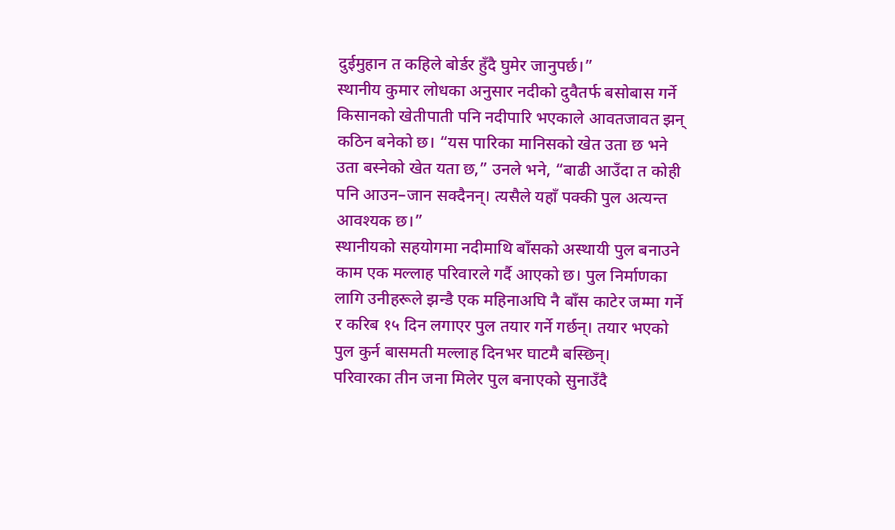दुईमुहान त कहिले बोर्डर हुँदै घुमेर जानुपर्छ।”
स्थानीय कुमार लोधका अनुसार नदीको दुवैतर्फ बसोबास गर्ने किसानको खेतीपाती पनि नदीपारि भएकाले आवतजावत झन् कठिन बनेको छ। “यस पारिका मानिसको खेत उता छ भने उता बस्नेको खेत यता छ,” उनले भने, “बाढी आउँदा त कोही पनि आउन–जान सक्दैनन्। त्यसैले यहाँ पक्की पुल अत्यन्त आवश्यक छ।”
स्थानीयको सहयोगमा नदीमाथि बाँसको अस्थायी पुल बनाउने काम एक मल्लाह परिवारले गर्दै आएको छ। पुल निर्माणका लागि उनीहरूले झन्डै एक महिनाअघि नै बाँस काटेर जम्मा गर्ने र करिब १५ दिन लगाएर पुल तयार गर्ने गर्छन्। तयार भएको पुल कुर्न बासमती मल्लाह दिनभर घाटमै बस्छिन्।
परिवारका तीन जना मिलेर पुल बनाएको सुनाउँदै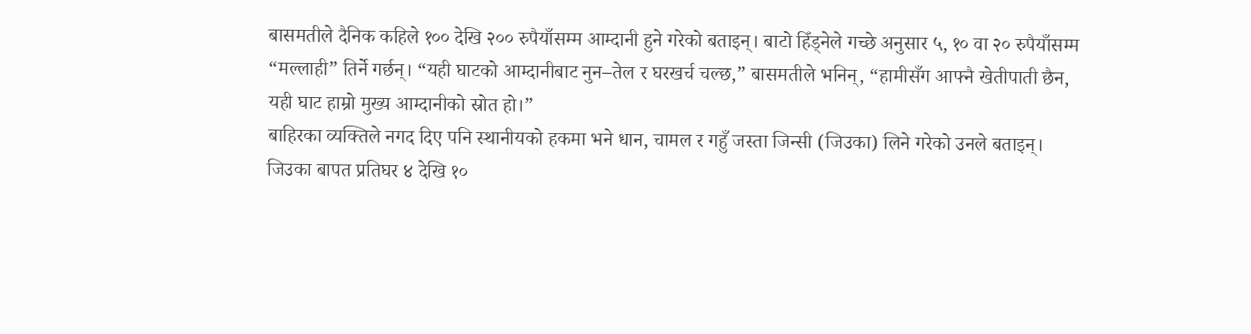बासमतीले दैनिक कहिले १०० देखि २०० रुपैयाँसम्म आम्दानी हुने गरेको बताइन्। बाटो हिँड्नेले गच्छे अनुसार ५, १० वा २० रुपैयाँसम्म “मल्लाही” तिर्ने गर्छन्। “यही घाटको आम्दानीबाट नुन–तेल र घरखर्च चल्छ,” बासमतीले भनिन्, “हामीसँग आफ्नै खेतीपाती छैन, यही घाट हाम्रो मुख्य आम्दानीको स्रोत हो।”
बाहिरका व्यक्तिले नगद दिए पनि स्थानीयको हकमा भने धान, चामल र गहुँ जस्ता जिन्सी (जिउका) लिने गरेको उनले बताइन्। जिउका बापत प्रतिघर ४ देखि १०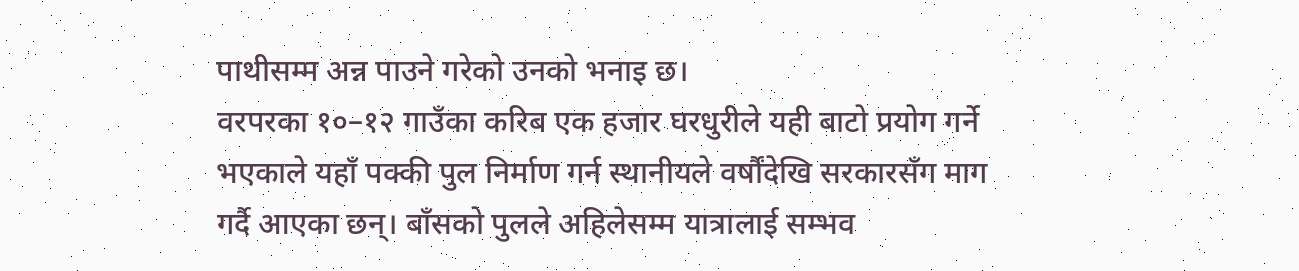पाथीसम्म अन्न पाउने गरेको उनको भनाइ छ।
वरपरका १०–१२ गाउँका करिब एक हजार घरधुरीले यही बाटो प्रयोग गर्ने भएकाले यहाँ पक्की पुल निर्माण गर्न स्थानीयले वर्षौंदेखि सरकारसँग माग गर्दै आएका छन्। बाँसको पुलले अहिलेसम्म यात्रालाई सम्भव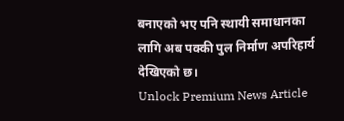बनाएको भए पनि स्थायी समाधानका लागि अब पक्की पुल निर्माण अपरिहार्य देखिएको छ।
Unlock Premium News Article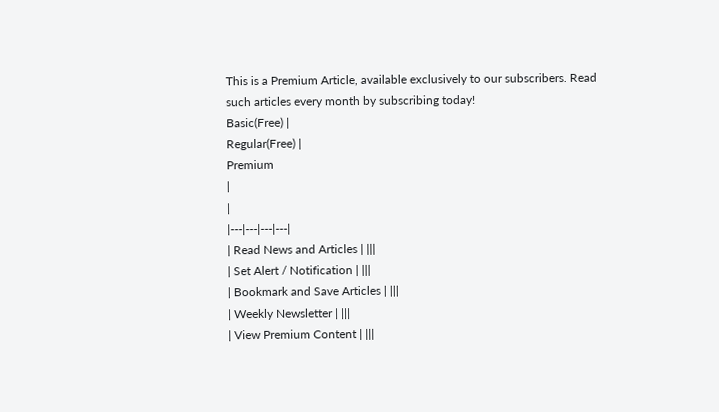This is a Premium Article, available exclusively to our subscribers. Read such articles every month by subscribing today!
Basic(Free) |
Regular(Free) |
Premium
|
|
|---|---|---|---|
| Read News and Articles | |||
| Set Alert / Notification | |||
| Bookmark and Save Articles | |||
| Weekly Newsletter | |||
| View Premium Content | |||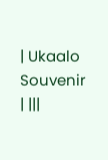| Ukaalo Souvenir | |||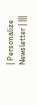| Personalize Newsletter | |||